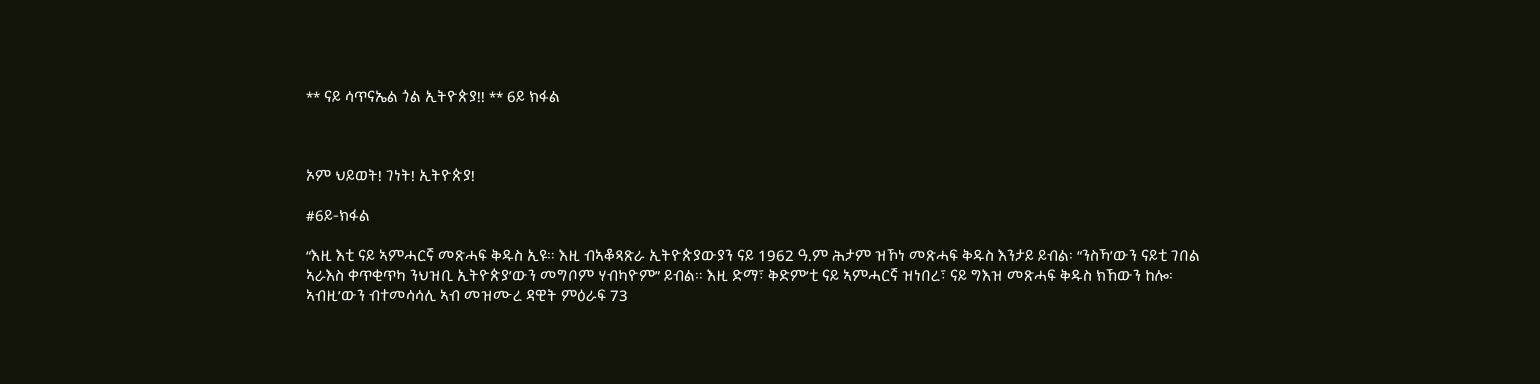** ናይ ሳጥናኤል ጎል ኢትዮጵያ!! ** 6ይ ክፋል



ኦም ህይወት! ገነት! ኢትዮጵያ!

#6ይ-ክፋል

“እዚ እቲ ናይ ኣምሓርኛ መጽሓፍ ቅዱስ ኢዩ። እዚ ብኣቆጻጽራ ኢትዮጵያውያን ናይ 1962 ዓ.ም ሕታም ዝኾነ መጽሓፍ ቅዱስ እንታይ ይብል፡ “ንስኻ’ውን ናይቲ ገበል ኣራእስ ቀጥቂጥካ ንህዝቢ ኢትዮጵያ’ውን መግቦም ሃብካዮም” ይብል። እዚ ድማ፣ ቅድም’ቲ ናይ ኣምሓርኛ ዝነበረ፣ ናይ ግእዝ መጽሓፍ ቅዱስ ክኸውን ከሎ፡ ኣብዚ’ውን ብተመሳሳሊ ኣብ መዝሙረ ዳዊት ምዕራፍ 73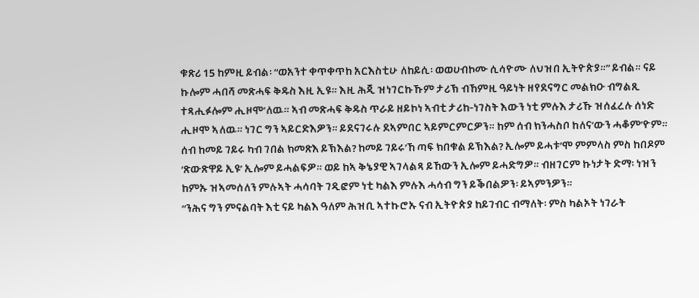ቁጽሪ 15 ከምዚ ይብል፡ “ወአንተ ቀጥቀጥከ አርእስቲሁ ለከይሲ፡ ወወሀብኮሙ ሲሳዮሙ ለህዝበ ኢትዮጵያ።” ይብል። ናይ ኩሎም ሓበሻ መጽሓፍ ቅዱስ እዚ ኢዩ። እዚ ሕጂ ዝነገርኩኹም ታሪኽ ብኸምዚ ዓይነት ዘየደናግር መልክዑ ብግልጺ ተጻሒፉሎም ሒዞሞ’ለዉ። ኣብ መጽሓፍ ቅዱስ ጥራይ ዘይኮነ ኣብቲ ታሪከ-ነገስት እውን ነቲ ምሉእ ታሪኹ ዝሰፈረሉ ሰነድ ሒዞሞ ኣለዉ። ነገር ግን ኣይርድእዎን። ይደናገሩሉ ደኣምበር ኣይምርምርዎን። ከም ሰብ ክንሓስቦ ከለና’ውን ሓቆም’ዮም። ሰብ ከመይ ገይሩ ካብ ገበል ክመጽእ ይኽእል? ከመይ ገይሩ’ኸ ጣፍ ክበቁል ይኽእል? ኢሎም ይሓቱ’ሞ ምምላስ ምስ ከበዶም ‘ጽውጽዋይ ኢዩ’ ኢሎም ይሓልፍዎ። ወይ ከኣ ቅኔያዊ ኣገላልጻ ይኸውን ኢሎም ይሓድግዎ። ብዘገርም ኩነታት ድማ፡ ነዝን ከምኡ ዝኣመሰለን ምሉኣት ሓሳባት ገዲፎም ነቲ ካልእ ምሉእ ሓሳብ ግን ይቕበልዎን፡ ይኣምንዎን።
“ንሕና ግን ምናልባት እቲ ናይ ካልእ ዓለም ሕዝቢ ኣተኩሮኡ ናብ ኢትዮጵያ ከይገብር ብማለት፡ ምስ ካልኦት ነገራት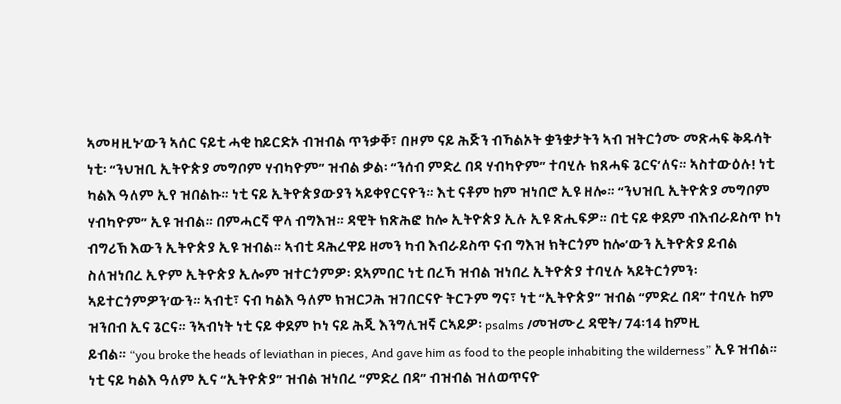ኣመዛዚኑ’ውን ኣሰር ናይቲ ሓቂ ከይርድኦ ብዝብል ጥንቃቐ፣ በዞም ናይ ሕጅን ብኻልኦት ቋንቋታትን ኣብ ዝትርጎሙ መጽሓፍ ቅዱሳት ነቲ፡ “ንህዝቢ ኢትዮጵያ መግቦም ሃብካዮም” ዝብል ቃል፡ “ንሰብ ምድረ በዳ ሃብካዮም” ተባሂሉ ክጸሓፍ ጌርና’ለና። ኣስተውዕሉ! ነቲ ካልእ ዓለም ኢየ ዝበልኩ። ነቲ ናይ ኢትዮጵያውያን ኣይቀየርናዮን። እቲ ናቶም ከም ዝነበሮ ኢዩ ዘሎ። “ንህዝቢ ኢትዮጵያ መግቦም ሃብካዮም” ኢዩ ዝብል። በምሓርኛ ዋላ ብግእዝ። ዳዊት ክጽሕፎ ከሎ ኢትዮጵያ ኢሉ ኢዩ ጽሒፍዎ። በቲ ናይ ቀደም ብእብራይስጥ ኮነ ብግሪኽ እውን ኢትዮጵያ ኢዩ ዝብል። ኣብቲ ዳሕረዋይ ዘመን ካብ እብራይስጥ ናብ ግእዝ ክትርጎም ከሎ’ውን ኢትዮጵያ ይብል ስለዝነበረ ኢዮም ኢትዮጵያ ኢሎም ዝተርጎምዎ፡ ደኣምበር ነቲ በረኻ ዝብል ዝነበረ ኢትዮጵያ ተባሂሉ ኣይትርጎምን፡ ኣይተርጎምዎን’ውን። ኣብቲ፣ ናብ ካልእ ዓለም ክዝርጋሕ ዝገበርናዮ ትርጉም ግና፣ ነቲ “ኢትዮጵያ” ዝብል “ምድረ በዳ” ተባሂሉ ከም ዝንበብ ኢና ጌርና። ንኣብነት ነቲ ናይ ቀደም ኮነ ናይ ሕጂ እንግሊዝኛ ርኣይዎ፡ psalms /መዝሙረ ዳዊት/ 74፡14 ከምዚ
ይብል። “you broke the heads of leviathan in pieces, And gave him as food to the people inhabiting the wilderness” ኢዩ ዝብል። ነቲ ናይ ካልእ ዓለም ኢና “ኢትዮጵያ” ዝብል ዝነበረ “ምድረ በዳ” ብዝብል ዝለወጥናዮ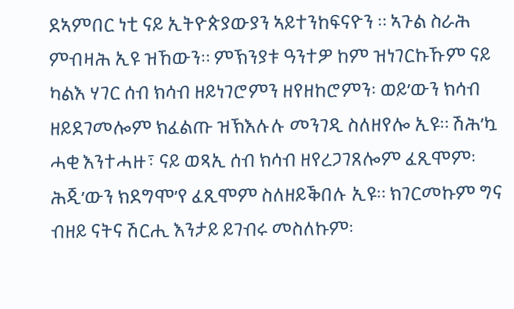ደኣምበር ነቲ ናይ ኢትዮጵያውያን ኣይተንከፍናዮን ። ኣጉል ስራሕ ምብዛሕ ኢዩ ዝኸውን። ምኽንያቱ ዓንተዎ ከም ዝነገርኩኹም ናይ ካልእ ሃገር ሰብ ክሳብ ዘይነገሮምን ዘየዘከሮምን፡ ወይ’ውን ክሳብ ዘይደገመሎም ክፈልጡ ዝኽእሉሉ መንገዲ ስለዘየሎ ኢዩ። ሽሕ’ኳ ሓቂ እንተሓዙ፣ ናይ ወጻኢ ሰብ ክሳብ ዘየረጋገጸሎም ፈጺሞም፡ ሕጂ’ውን ክደግሞ’የ ፈጺሞም ስለዘይቕበሉ ኢዩ። ክገርመኩም ግና ብዘይ ናትና ሽርሒ እንታይ ይገብሩ መስለኩም፡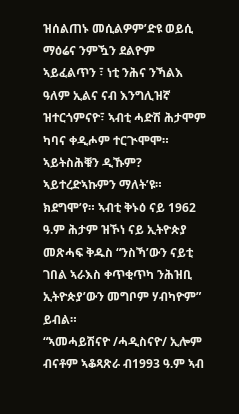ዝሰልጠኑ መሲልዎም’ድዩ ወይሲ ማዕሬና ንምዃን ደልዮም ኣይፈልጥን ፣ ነቲ ንሕና ንኻልእ ዓለም ኢልና ናብ እንግሊዝኛ ዝተርጎምናዮ፣ ኣብቲ ሓድሽ ሕታሞም ካባና ቀዲሖም ተርጒሞሞ። ኣይትስሕቑን ዲኹም? ኣይተረድኣኩምን ማለት’ዩ። ክደግሞ’የ። ኣብቲ ቅኑዕ ናይ 1962 ዓ.ም ሕታም ዝኾነ ናይ ኢትዮጵያ መጽሓፍ ቅዱስ “ንስኻ’ውን ናይቲ ገበል ኣራእስ ቀጥቂጥካ ንሕዝቢ ኢትዮጵያ’ውን መግቦም ሃብካዮም” ይብል።
“ኣመሓይሽናዮ /ሓዲስናዮ/ ኢሎም ብናቶም ኣቆጻጽራ ብ1993 ዓ.ም ኣብ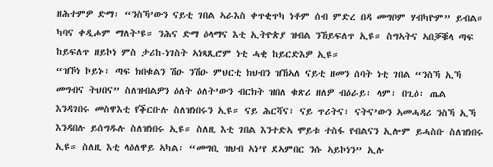ዘሕተምዎ ድማ፡ “ንስኻ’ውን ናይቲ ገበል ኣራእስ ቀጥቂጥካ ነቶም ሰብ ምድረ በዳ መግቦም ሃብካዮም” ይብል። ካባና ቀዲሖም ማለት’ዩ። ንሕና ድማ ዕላማና እቲ ኢትዮጵያ ዝብል ንኸይፍለጥ ኢዩ። ስግኣትና ኣበቓቑላ ጣፍ ከይፍለጥ ዘይኮነ ምስ ታሪከ-ነገስት ኣነጻጺሮም ነቲ ሓቂ ከይርድእዎ ኢዩ።
“ዝኾነ ኮይኑ፣ ጣፍ ክበቁልን ሽዑ ንሽዑ ምህርቲ ክህብን ዝኸኣለ ናይቲ ዘመን ሰባት ነቲ ገበል “ንስኻ ኢኻ መግብና ትህበና” ስለዝብልዎን ዕለት ዕለት’ውን ብርክት ዝበለ ቁጽሪ ዘለዎ ብዕራይ፡ ላም፡ በጊዕ፡ ጤል እንዳገበሩ መስዋእቲ የቕርቡሉ ስለዝነበሩን ኢዩ። ናይ ሕርሻና፣ ናይ ጥሪትና፣ ናትና’ውን ኣመሓዳሪ ንስኻ ኢኻ እንዳበሉ ይሰግዱሉ ስለዝነበሩ ኢዩ። ስለዚ እቲ ገበል እንተድኣ ሞይቱ ተስፋ የብልናን ኢሎም ይሓስቡ ስለዝነበሩ ኢዩ። ስለዚ እቲ ላዕለዋይ ኣካል፡ “መግቢ ዝህብ ኣነ’የ ደኣምበር ንሱ ኣይኮነን” ኢሉ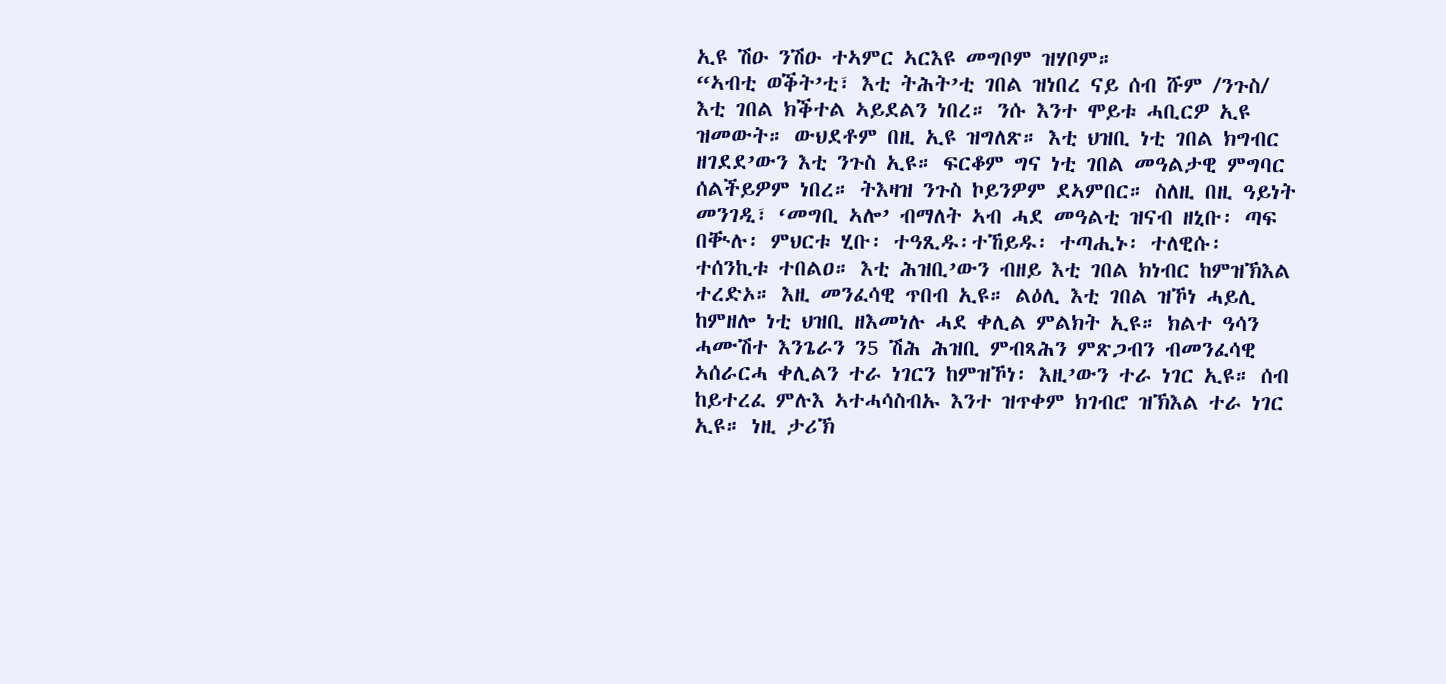ኢዩ ሽዑ ንሽዑ ተኣምር ኣርእዩ መግቦም ዝሃቦም።
“ኣብቲ ወቕት’ቲ፣ እቲ ትሕት’ቲ ገበል ዝነበረ ናይ ሰብ ሹም /ንጉስ/ እቲ ገበል ክቕተል ኣይደልን ነበረ። ንሱ እንተ ሞይቱ ሓቢርዎ ኢዩ ዝመውት። ውህደቶም በዚ ኢዩ ዝግለጽ። እቲ ህዝቢ ነቲ ገበል ክግብር ዘገደደ’ውን እቲ ንጉስ ኢዩ። ፍርቆም ግና ነቲ ገበል መዓልታዊ ምግባር ሰልችይዎም ነበረ። ትእዛዝ ንጉስ ኮይንዎም ደኣምበር። ስለዚ በዚ ዓይነት መንገዲ፣ ‘መግቢ ኣሎ’ ብማለት ኣብ ሓደ መዓልቲ ዝናብ ዘኒቡ፡ ጣፍ በቚሉ፡ ምህርቱ ሂቡ፡ ተዓጺዱ፡ተኸይዱ፡ ተጣሒኑ፡ ተለዊሱ፡ ተሰንኪቱ ተበልዐ። እቲ ሕዝቢ’ውን ብዘይ እቲ ገበል ክነብር ከምዝኽእል ተረድኦ። እዚ መንፈሳዊ ጥበብ ኢዩ። ልዕሊ እቲ ገበል ዝኾነ ሓይሊ ከምዘሎ ነቲ ህዝቢ ዘእመነሉ ሓደ ቀሊል ምልክት ኢዩ። ክልተ ዓሳን ሓሙሽተ እንጌራን ን5 ሽሕ ሕዝቢ ምብጻሕን ምጽጋብን ብመንፈሳዊ ኣሰራርሓ ቀሊልን ተራ ነገርን ከምዝኾነ፡ እዚ’ውን ተራ ነገር ኢዩ። ሰብ ከይተረፈ ምሉእ ኣተሓሳስብኡ እንተ ዝጥቀም ክገብሮ ዝኽእል ተራ ነገር ኢዩ። ነዚ ታሪኽ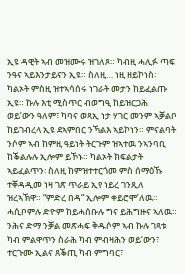ኢዩ ዳዊት ኣብ መዝሙሩ ዝገለጾ። ካብዚ ሓሊፉ ጣፍ ንዓና ኣይእንታይናን ኢዩ። ስለዚ… ነዚ ዘይኮነስ፡ ካልኦት ምስዚ ዝተኣሳሰሩ ነገራት መታን ከይፈልጡ ኢዩ። ኩሉ እቲ ሚስጥር ብወግዒ ከይዝርጋሕ ወይ’ውን ዓለም፣ ካባና ወጻኢ ነታ ሃገር መንም ኣቓልቦ ከይገብረላ ኢዩ ደኣምበር ንኻልእ ኣይኮነን። ምናልባት ንሶም ኣብ ከምዚ ዓይነት ትርጉም ዝኣተዉ ንኣንባቢ ከቕልሉሉ ኢሎም ይኾኑ። ካልኦት ክፍልታት ኣይፈልጥን፡ ስለዚ ከምዝተተርጎመ ምስ ሰማዕኹ ተቐዳዲመ ነዛ ገጽ ጥራይ ኢየ ነይረ ገንጺለ ዝረኣኽዋ። “ምድረ በዳ” ኢሎም ቀይሮሞ’ለዉ። ሓሲቦምሉ ድዮም ከይሓሰቡሉ ግና ይሕግዙና ኣለዉ። ንሕና ድማ ንቓል መጽሓፍ ቅዱሶም ኣብ ኩሉ ገጻቱ ካብ ምልዋጥን ስራሕ ካብ ምብዛሕን ወይ’ውን፣ ተርጉሙ ኢልና ጸቕጢ ካብ ምግባር፣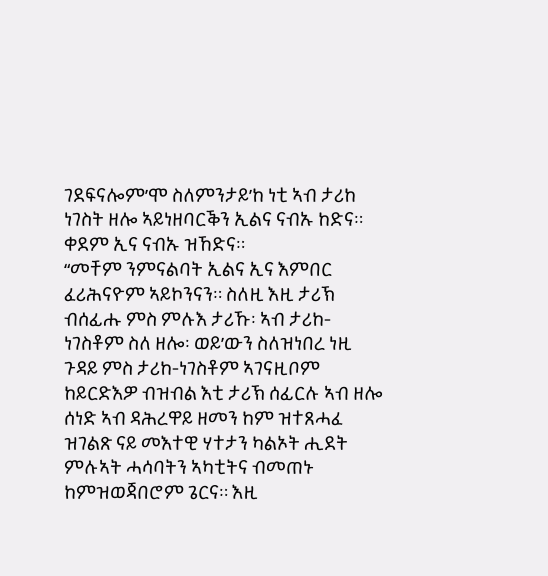ገደፍናሎም’ሞ ስለምንታይ’ከ ነቲ ኣብ ታሪከ ነገስት ዘሎ ኣይነዘባርቕን ኢልና ናብኡ ከድና። ቀደም ኢና ናብኡ ዝኸድና።
“መቸም ንምናልባት ኢልና ኢና እምበር ፈሪሕናዮም ኣይኮንናን። ስለዚ እዚ ታሪኽ ብሰፊሑ ምስ ምሉእ ታሪኹ፡ ኣብ ታሪከ-ነገስቶም ስለ ዘሎ፡ ወይ’ውን ስለዝነበረ ነዚ ጉዳይ ምስ ታሪከ-ነገስቶም ኣገናዚቦም ከይርድእዎ ብዝብል እቲ ታሪኽ ሰፊርሉ ኣብ ዘሎ ሰነድ ኣብ ዳሕረዋይ ዘመን ከም ዝተጸሓፈ ዝገልጽ ናይ መእተዊ ሃተታን ካልኦት ሒደት ምሉኣት ሓሳባትን ኣካቲትና ብመጠኑ ከምዝወጃበሮም ጌርና። እዚ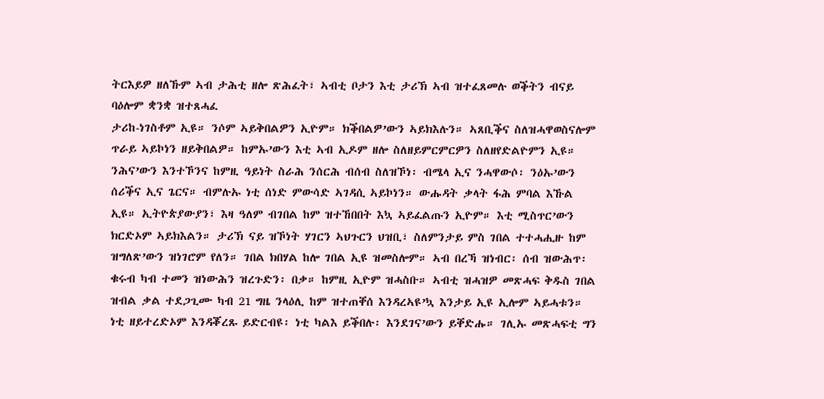ትርእይዎ ዘለኹም ኣብ ታሕቲ ዘሎ ጽሕፈት፣ ኣብቲ ቦታን እቲ ታሪኽ ኣብ ዝተፈጸመሉ ወቕትን ብናይ ባዕሎም ቋንቋ ዝተጸሓፈ
ታሪከ-ነገስቶም ኢዩ። ንሶም ኣይቅበልዎን ኢዮም። ክቕበልዎ’ውን ኣይክእሉን። ኣጸቢቕና ስለዝሓዋወስናሎም ጥራይ ኣይኮነን ዘይቅበልዎ። ከምኡ’ውን እቲ ኣብ ኢዶም ዘሎ ስለዘይምርምርዎን ስለዘየድልዮምን ኢዩ። ንሕና’ውን እንተኾንና ከምዚ ዓይነት ስራሕ ንሰርሕ ብሰብ ስለዝኾነ፡ ብሜላ ኢና ንሓዋውሶ፡ ንዕኡ’ውን ሰሪቕና ኢና ጌርና። ብምሉኡ ነቲ ሰነድ ምውሳድ ኣገዳሲ ኣይኮነን። ውሑዳት ቃላት ፋሕ ምባል እኹል ኢዩ። ኢትዮጵያውያን፣ እዛ ዓለም ብገበል ከም ዝተኸበበት እኳ ኣይፈልጡን ኢዮም። እቲ ሚስጥር’ውን ክርድኦም ኣይክእልን። ታሪኽ ናይ ዝኾነት ሃገርን ኣህጉርን ህዝቢ፣ ስለምንታይ ምስ ገበል ተተሓሒዙ ከም ዝግለጽ’ውን ዝነገሮም የለን። ገበል ክበሃል ከሎ ገበል ኢዩ ዝመስሎም። ኣብ በረኻ ዝነብር፡ ሰብ ዝውሕጥ፡ ቁሩብ ካብ ተመን ዝነውሕን ዝረጉድን፡ በቃ። ከምዚ ኢዮም ዝሓስቡ። ኣብቲ ዝሓዝዎ መጽሓፍ ቅዱስ ገበል ዝብል ቃል ተደጋጊሙ ካብ 21 ግዜ ንላዕሊ ከም ዝተጠቐሰ እንዳረኣዩ’ኳ እንታይ ኢዩ ኢሎም ኣይሓቱን። ነቲ ዘይተረድኦም እንዳቖረጹ ይድርብዩ፡ ነቲ ካልእ ይቕበሉ፡ እንደገና’ውን ይቐድሑ። ገሊኡ መጽሓፍቲ ግን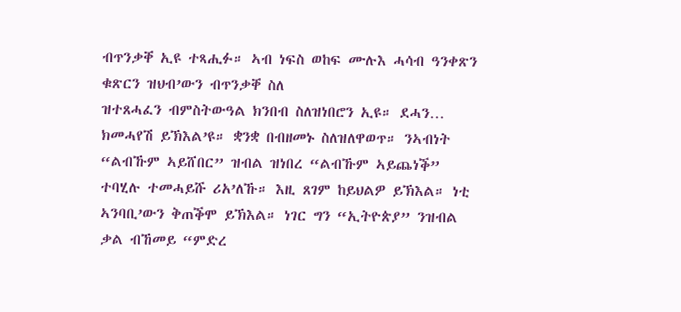ብጥንቃቐ ኢዩ ተጻሒፉ። ኣብ ነፍስ ወከፍ ሙሉእ ሓሳብ ዓንቀጽን ቁጽርን ዝህብ’ውን ብጥንቃቐ ስለ
ዝተጸሓፈን ብምስትውዓል ክንበብ ስለዝነበሮን ኢዩ። ደሓን… ክመሓየሽ ይኽእል’ዩ። ቋንቋ በብዘመኑ ስለዝለዋወጥ። ንኣብነት “ልብኹም ኣይሸበር” ዝብል ዝነበረ “ልብኹም ኣይጨነቕ” ተባሂሉ ተመሓይሹ ሪአ’ለኹ። እዚ ጸገም ከይህልዎ ይኽእል። ነቲ ኣንባቢ’ውን ቅጠቕሞ ይኽእል። ነገር ግን “ኢትዮጵያ” ንዝብል ቃል ብኸመይ “ምድረ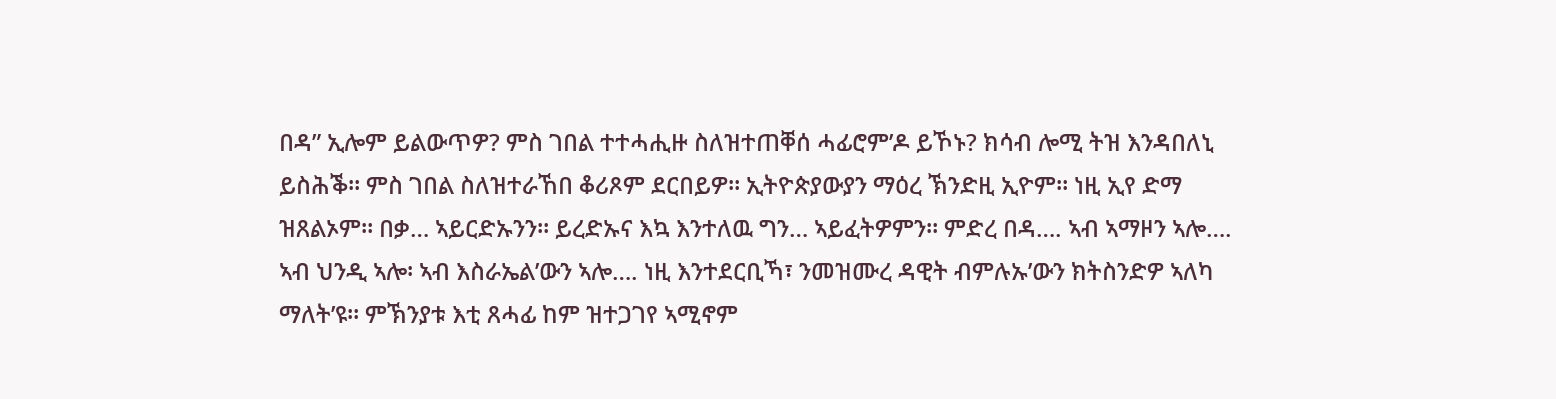በዳ” ኢሎም ይልውጥዎ? ምስ ገበል ተተሓሒዙ ስለዝተጠቐሰ ሓፊሮም’ዶ ይኾኑ? ክሳብ ሎሚ ትዝ እንዳበለኒ ይስሕቕ። ምስ ገበል ስለዝተራኸበ ቆሪጾም ደርበይዎ። ኢትዮጵያውያን ማዕረ ኽንድዚ ኢዮም። ነዚ ኢየ ድማ ዝጸልኦም። በቃ… ኣይርድኡንን። ይረድኡና እኳ እንተለዉ ግን… ኣይፈትዎምን። ምድረ በዳ…. ኣብ ኣማዞን ኣሎ…. ኣብ ህንዲ ኣሎ፡ ኣብ እስራኤል’ውን ኣሎ…. ነዚ እንተደርቢኻ፣ ንመዝሙረ ዳዊት ብምሉኡ’ውን ክትስንድዎ ኣለካ ማለት’ዩ። ምኽንያቱ እቲ ጸሓፊ ከም ዝተጋገየ ኣሚኖም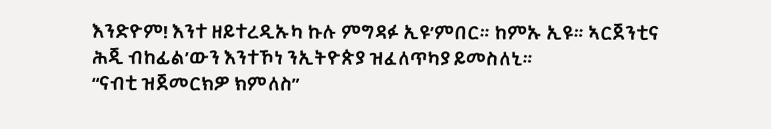እንድዮም! እንተ ዘይተረዲኡካ ኩሉ ምግዳፉ ኢዩ’ምበር። ከምኡ ኢዩ። ኣርጀንቲና ሕጂ ብከፊል’ውን እንተኾነ ንኢትዮጵያ ዝፈለጥካያ ይመስለኒ።
“ናብቲ ዝጀመርክዎ ክምለስ”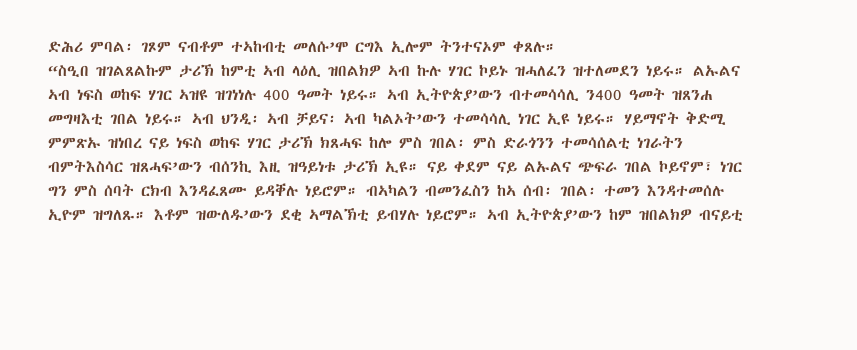ድሕሪ ምባል፡ ገጾም ናብቶም ተኣከብቲ መለሱ’ሞ ርግእ ኢሎም ትንተናኦም ቀጸሉ።
“ስዒበ ዝገልጸልኩም ታሪኽ ከምቲ ኣብ ላዕሊ ዝበልክዎ ኣብ ኩሉ ሃገር ኮይኑ ዝሓለፈን ዝተለመደን ነይሩ። ልኡልና ኣብ ነፍስ ወከፍ ሃገር ኣዝዩ ዝገነነሉ 400 ዓመት ነይሩ። ኣብ ኢትዮጵያ’ውን ብተመሳሳሊ ን400 ዓመት ዝጸንሐ መግዛእቲ ገበል ነይሩ። ኣብ ህንዲ፡ ኣብ ቻይና፡ ኣብ ካልኦት’ውን ተመሳሳሊ ነገር ኢዩ ነይሩ። ሃይማኖት ቅድሚ ምምጽኡ ዝነበረ ናይ ነፍስ ወከፍ ሃገር ታሪኽ ክጸሓፍ ከሎ ምስ ገበል፡ ምስ ድራጎንን ተመሳሰልቲ ነገራትን ብምትእስሳር ዝጸሓፍ’ውን ብሰንኪ እዚ ዝዓይነቱ ታሪኽ ኢዩ። ናይ ቀደም ናይ ልኡልና ጭፍራ ገበል ኮይኖም፣ ነገር ግን ምስ ሰባት ርክብ እንዳፈጸሙ ይዳቐሉ ነይሮም። ብኣካልን ብመንፈስን ከኣ ሰብ፡ ገበል፡ ተመን እንዳተመሰሉ ኢዮም ዝግለጹ። እቶም ዝውለዱ’ውን ደቂ ኣማልኽቲ ይብሃሉ ነይሮም። ኣብ ኢትዮጵያ’ውን ከም ዝበልክዎ ብናይቲ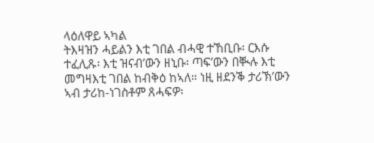ላዕለዋይ ኣካል
ትእዛዝን ሓይልን እቲ ገበል ብሓዊ ተኸቢቡ፡ ርእሱ ተፈሊጹ፡ እቲ ዝናብ’ውን ዘኒቡ፡ ጣፍ’ውን በቚሉ እቲ መግዛእቲ ገበል ከብቅዕ ከኣለ። ነዚ ዘደንቕ ታሪኽ’ውን ኣብ ታሪከ-ነገስቶም ጸሓፍዎ፡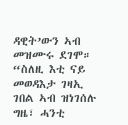ዳዊት’ውን ኣብ መዝሙሩ ደገሞ።
“ስለዚ እቲ ናይ መወዳእታ ገዛኢ ገበል ኣብ ዝነገሰሉ ግዜ፣ ሓንቲ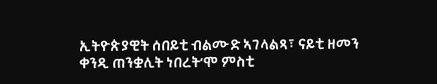ኢትዮጵያዊት ሰበይቲ ብልሙድ ኣገላልጻ፣ ናይቲ ዘመን ቀንዲ ጠንቋሊት ነበረት’ሞ ምስቲ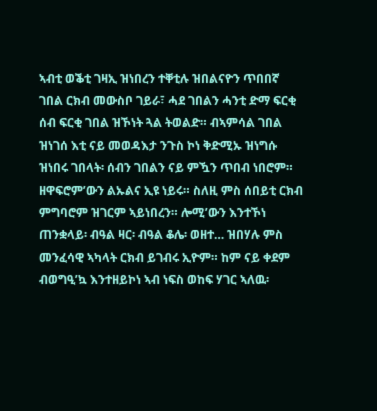ኣብቲ ወቕቲ ገዛኢ ዝነበረን ተቐቲሉ ዝበልናዮን ጥበበኛ ገበል ርክብ መውስቦ ገይራ፣ ሓደ ገበልን ሓንቲ ድማ ፍርቂ ሰብ ፍርቂ ገበል ዝኾነት ጓል ትወልድ። ብኣምሳል ገበል ዝነገሰ እቲ ናይ መወዳእታ ንጉስ ኮነ ቅድሚኡ ዝነግሱ ዝነበሩ ገበላት፡ ሰብን ገበልን ናይ ምዃን ጥበብ ነበሮም። ዘዋፍሮም’ውን ልኡልና ኢዩ ነይሩ። ስለዚ ምስ ሰበይቲ ርክብ ምግባሮም ዝገርም ኣይነበረን። ሎሚ’ውን እንተኾነ ጠንቋላይ፡ ብዓል ዛር፡ ብዓል ቆሌ፡ ወዘተ… ዝበሃሉ ምስ መንፈሳዊ ኣካላት ርክብ ይገብሩ ኢዮም። ከም ናይ ቀደም ብወግዒ’ኳ እንተዘይኮነ ኣብ ነፍስ ወከፍ ሃገር ኣለዉ፡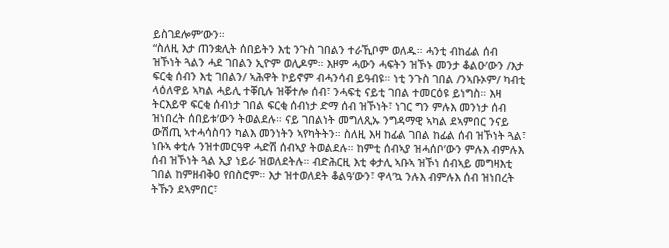ይስገደሎም’ውን።
“ስለዚ እታ ጠንቋሊት ሰበይትን እቲ ንጉስ ገበልን ተራኺቦም ወለዱ። ሓንቲ ብከፊል ሰብ ዝኾነት ጓልን ሓደ ገበልን ኢዮም ወሊዶም። እዞም ሓውን ሓፍትን ዝኾኑ መንታ ቆልዑ’ውን /እታ ፍርቂ ሰብን እቲ ገበልን/ ኣሕዋት ኮይኖም ብሓንሳብ ይዓብዩ። ነቲ ንጉስ ገበል /ንኣቡኦም/ ካብቲ ላዕለዋይ ኣካል ሓይሊ ተቐቢሉ ዝቐተሎ ሰብ፣ ንሓፍቲ ናይቲ ገበል ተመርዕዩ ይነግስ። እዛ ትርእይዋ ፍርቂ ሰብነታ ገበል ፍርቂ ሰብነታ ድማ ሰብ ዝኾነት፣ ነገር ግን ምሉእ መንነታ ሰብ ዝነበረት ሰበይቱ’ውን ትወልደሉ። ናይ ገበልነት መግለጺኡ ንግዳማዊ ኣካል ደኣምበር ንናይ ውሽጢ ኣተሓሳስባን ካልእ መንነትን ኣየካትትን። ስለዚ እዛ ከፊል ገበል ከፊል ሰብ ዝኾነት ጓል፣ ነቡኣ ቀቲሉ ንዝተመርዓዋ ሓድሽ ሰብኣያ ትወልደሉ። ከምቲ ሰብኣያ ዝሓሰቦ’ውን ምሉእ ብምሉእ ሰብ ዝኾነት ጓል ኢያ ነይራ ዝወለደትሉ። ብድሕርዚ እቲ ቀታሊ ኣቡኣ ዝኾነ ሰብኣይ መግዛእቲ ገበል ከምዘብቅዐ የበስሮም። እታ ዝተወለደት ቆልዓ’ውን፣ ዋላ’ኳ ንሉእ ብምሉእ ሰብ ዝነበረት ትኹን ደኣምበር፣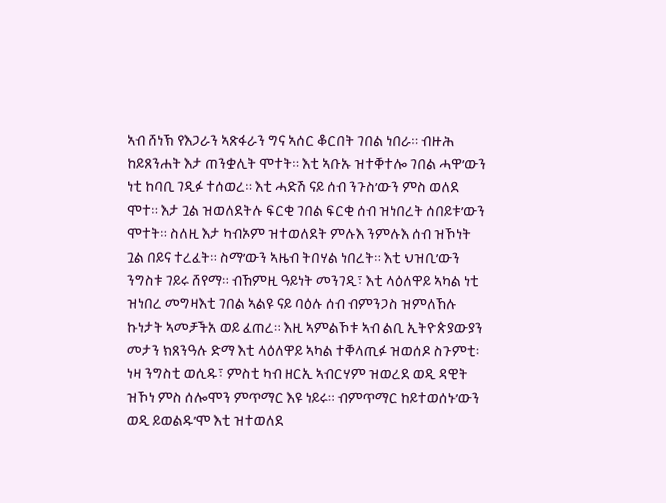ኣብ ሸነኽ የእጋራን ኣጽፋራን ግና ኣሰር ቆርበት ገበል ነበራ። ብዙሕ ከይጸንሐት እታ ጠንቋሊት ሞተት። እቲ ኣቡኡ ዝተቐተሎ ገበል ሓዋ’ውን ነቲ ከባቢ ገዲፉ ተሰወረ። እቲ ሓድሽ ናይ ሰብ ንጉስ’ውን ምስ ወለደ ሞተ። እታ ጓል ዝወለደትሉ ፍርቂ ገበል ፍርቂ ሰብ ዝነበረት ሰበይቱ’ውን ሞተት። ስለዚ እታ ካብኦም ዝተወለደት ምሉእ ንምሉእ ሰብ ዝኾነት ጓል በይና ተረፈት። ስማ’ውን ኣዜብ ትበሃል ነበረት። እቲ ህዝቢ’ውን ንግስቱ ገይሩ ሸየማ። ብኸምዚ ዓይነት መንገዲ፣ እቲ ላዕለዋይ ኣካል ነቲ ዝነበረ መግዛእቲ ገበል ኣልዩ ናይ ባዕሉ ሰብ ብምንጋስ ዝምለኸሉ ኩነታት ኣመቻችአ ወይ ፈጠረ። እዚ ኣምልኾቱ ኣብ ልቢ ኢትዮጵያውያን መታን ክጸንዓሉ ድማ እቲ ላዕለዋይ ኣካል ተቐላጢፉ ዝወሰዶ ስጉምቲ፡ ነዛ ንግስቲ ወሲዱ፣ ምስቲ ካብ ዘርኢ ኣብርሃም ዝወረደ ወዲ ዳዊት ዝኾነ ምስ ሰሎሞን ምጥማር እዩ ነይሩ። ብምጥማር ከይተወሰኑ’ውን ወዲ ይወልዱ’ሞ እቲ ዝተወለደ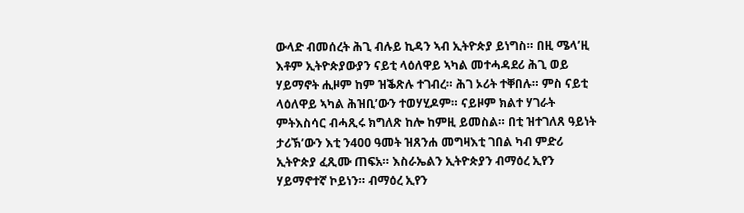ውላድ ብመሰረት ሕጊ ብሉይ ኪዳን ኣብ ኢትዮጵያ ይነግስ። በዚ ሜላ’ዚ እቶም ኢትዮጵያውያን ናይቲ ላዕለዋይ ኣካል መተሓዳደሪ ሕጊ ወይ ሃይማኖት ሒዞም ከም ዝቕጽሉ ተገብረ። ሕገ ኦሪት ተቐበሉ። ምስ ናይቲ ላዕለዋይ ኣካል ሕዝቢ’ውን ተወሃሂዶም። ናይዞም ክልተ ሃገራት ምትእስሳር ብሓጺሩ ክግለጽ ከሎ ከምዚ ይመስል። በቲ ዝተገለጸ ዓይነት ታሪኽ’ውን እቲ ን400 ዓመት ዝጸንሐ መግዛእቲ ገበል ካብ ምድሪ ኢትዮጵያ ፈጺሙ ጠፍአ። እስራኤልን ኢትዮጵያን ብማዕረ ኢየን ሃይማኖተኛ ኮይነን። ብማዕረ ኢየን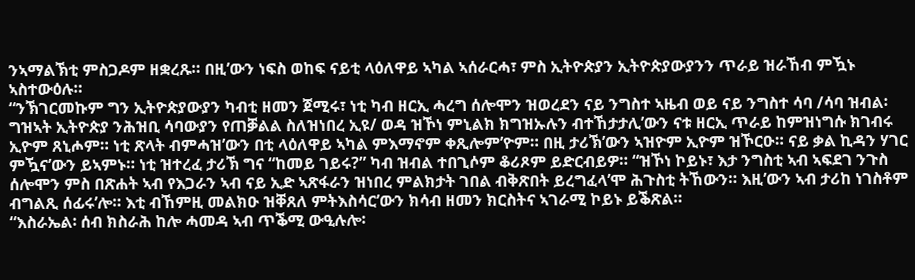ንኣማልኽቲ ምስጋዶም ዘቋረጹ። በዚ’ውን ነፍስ ወከፍ ናይቲ ላዕለዋይ ኣካል ኣሰራርሓ፣ ምስ ኢትዮጵያን ኢትዮጵያውያንን ጥራይ ዝራኸብ ምዃኑ ኣስተውዕሉ።
“ንኽገርመኩም ግን ኢትዮጵያውያን ካብቲ ዘመን ጀሚሩ፣ ነቲ ካብ ዘርኢ ሓረግ ሰሎሞን ዝወረደን ናይ ንግስተ ኣዜብ ወይ ናይ ንግስተ ሳባ /ሳባ ዝብል፡ ግዝኣት ኢትዮጵያ ንሕዝቢ ሳባውያን የጠቓልል ስለዝነበረ ኢዩ/ ወዳ ዝኾነ ምኒልክ ክግዝኡሉን ብተኸታታሊ’ውን ናቱ ዘርኢ ጥራይ ከምዝነግሱ ክገብሩ ኢዮም ጸኒሖም። ነቲ ጽላት ብምሓዝ’ውን በቲ ላዕለዋይ ኣካል ምእማኖም ቀጺሎም’ዮም። በዚ ታሪኽ’ውን ኣዝዮም ኢዮም ዝኾርዑ። ናይ ቃል ኪዳን ሃገር ምዃና’ውን ይኣምኑ። ነቲ ዝተረፈ ታሪኽ ግና “ከመይ ገይሩ?” ካብ ዝብል ተበጊሶም ቆሪጾም ይድርብይዎ። “ዝኾነ ኮይኑ፣ እታ ንግስቲ ኣብ ኣፍደገ ንጉስ ሰሎሞን ምስ በጽሐት ኣብ የእጋራን ኣብ ናይ ኢድ ኣጽፋራን ዝነበረ ምልክታት ገበል ብቅጽበት ይረግፈላ’ሞ ሕጉስቲ ትኸውን። እዚ’ውን ኣብ ታሪከ ነገስቶም ብግልጺ ሰፊሩ’ሎ። እቲ ብኸምዚ መልክዑ ዝቐጸለ ምትእስሳር’ውን ክሳብ ዘመን ክርስትና ኣገራሚ ኮይኑ ይቕጽል።
“እስራኤል፡ ሰብ ክስራሕ ከሎ ሓመዳ ኣብ ጥቕሚ ውዒሉሎ፡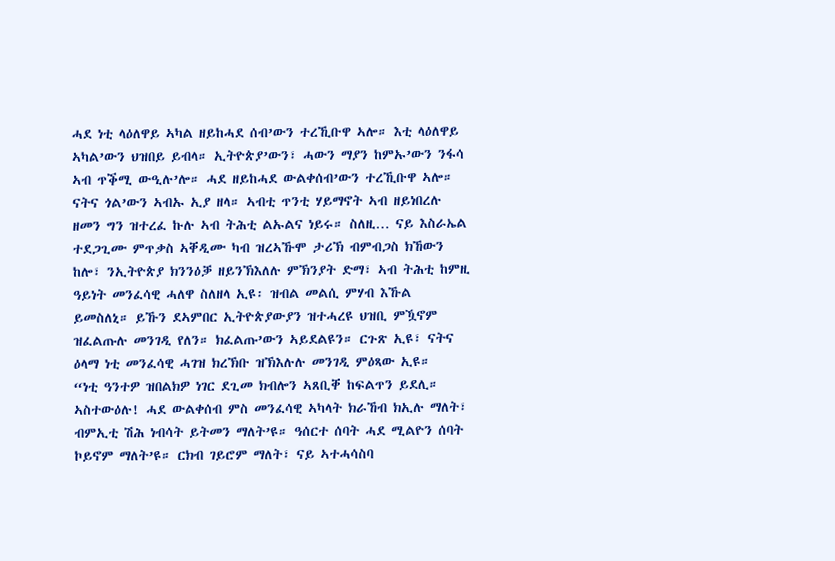ሓደ ነቲ ላዕለዋይ ኣካል ዘይከሓደ ሰብ’ውን ተረኺቡዋ ኣሎ። እቲ ላዕለዋይ ኣካል’ውን ህዝበይ ይብላ። ኢትዮጵያ’ውን፣ ሓውን ማያን ከምኡ’ውን ንፋሳ ኣብ ጥቕሚ ውዒሉ’ሎ። ሓደ ዘይከሓደ ውልቀሰብ’ውን ተረኺቡዋ ኣሎ። ናትና ጎል’ውን ኣብኡ ኢያ ዘላ። ኣብቲ ጥንቲ ሃይማኖት ኣብ ዘይነበረሉ ዘመን ግን ዝተረፈ ኩሉ ኣብ ትሕቲ ልኡልና ነይሩ። ስለዚ… ናይ እስራኤል ተደጋጊሙ ምጥቃስ ኣቐዲሙ ካብ ዝረኣኹሞ ታሪኽ ብምብጋስ ክኸውን ከሎ፣ ንኢትዮጵያ ክንንዕቓ ዘይንኽእለሉ ምኽንያት ድማ፣ ኣብ ትሕቲ ከምዚ ዓይነት መንፈሳዊ ሓለዋ ስለዘላ ኢዩ፡ ዝብል መልሲ ምሃብ እኹል ይመስለኒ። ይኹን ደኣምበር ኢትዮጵያውያን ዝተሓረዩ ህዝቢ ምዃኖም ዝፈልጡሉ መንገዲ የለን። ክፈልጡ’ውን ኣይደልዩን። ርጉጽ ኢዩ፣ ናትና ዕላማ ነቲ መንፈሳዊ ሓገዝ ክረኽቡ ዝኽእሉሉ መንገዲ ምዕጻው ኢዩ።
“ነቲ ዓንተዎ ዝበልክዎ ነገር ደጊመ ክብሎን ኣጸቢቐ ከፍልጥን ይደሊ። ኣስተውዕሉ! ሓደ ውልቀሰብ ምስ መንፈሳዊ ኣካላት ክራኸብ ክኢሉ ማለት፣ ብምኢቲ ሽሕ ነብሳት ይትመን ማለት’ዩ። ዓሰርተ ሰባት ሓደ ሚልዮን ሰባት ኮይኖም ማለት’ዩ። ርክብ ገይሮም ማለት፣ ናይ ኣተሓሳስባ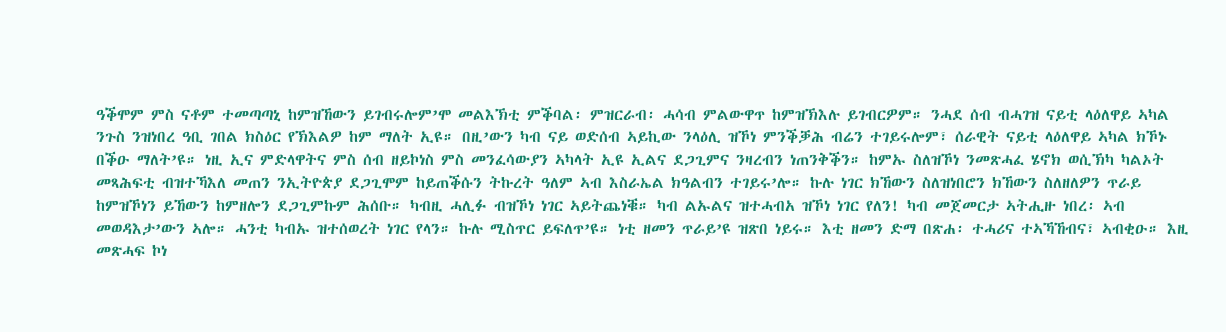ዓቕሞም ምስ ናቶም ተመጣጣኒ ከምዝኸውን ይገብሩሎም’ሞ መልእኽቲ ምቕባል፡ ምዝርራብ፡ ሓሳብ ምልውዋጥ ከምዝኽእሉ ይገብርዎም። ንሓደ ሰብ ብሓገዝ ናይቲ ላዕለዋይ ኣካል ንጉስ ንዝነበረ ዓቢ ገበል ክስዕር የኽእልዎ ከም ማለት ኢዩ። በዚ’ውን ካብ ናይ ወድሰብ ኣይኪው ንላዕሊ ዝኾነ ምንቕቓሕ ብሬን ተገይሩሎም፣ ሰራዊት ናይቲ ላዕለዋይ ኣካል ክኾኑ በቕዑ ማለት’ዩ። ነዚ ኢና ምድላዋትና ምስ ሰብ ዘይኮነስ ምስ መንፈሳውያን ኣካላት ኢዩ ኢልና ደጋጊምና ንዛረብን ነጠንቅቕን። ከምኡ ስለዝኾነ ንመጽሓፈ ሄኖክ ወሲኽካ ካልኦት መጻሕፍቲ ብዝተኻእለ መጠን ንኢትዮጵያ ደጋጊሞም ከይጠቕሱን ትኩረት ዓለም ኣብ እስራኤል ክዓልብን ተገይሩ’ሎ። ኩሉ ነገር ክኸውን ስለዝነበሮን ክኸውን ስለዘለዎን ጥራይ ከምዝኾነን ይኸውን ከምዘሎን ደጋጊምኩም ሕሰቡ። ካብዚ ሓሊፉ ብዝኾነ ነገር ኣይትጨነቑ። ካብ ልኡልና ዝተሓብአ ዝኾነ ነገር የለን! ካብ መጀመርታ ኣትሒዙ ነበረ፡ ኣብ መወዳእታ’ውን ኣሎ። ሓንቲ ካብኡ ዝተሰወረት ነገር የላን። ኩሉ ሚስጥር ይፍለጥ’ዩ። ነቲ ዘመን ጥራይ’ዩ ዝጽበ ነይሩ። እቲ ዘመን ድማ በጽሐ፡ ተሓሪና ተኣኻኸብና፣ ኣብቂዑ። እዚ መጽሓፍ ኮነ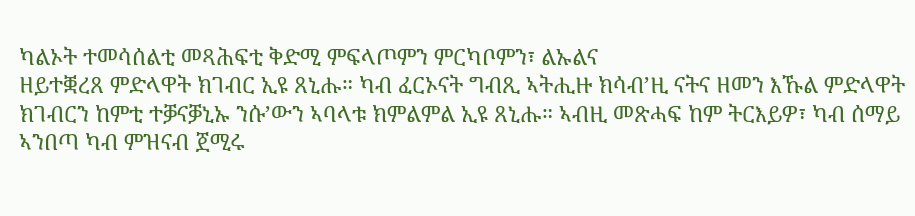ካልኦት ተመሳሰልቲ መጻሕፍቲ ቅድሚ ምፍላጦምን ምርካቦምን፣ ልኡልና
ዘይተቛረጸ ምድላዋት ክገብር ኢዩ ጸኒሑ። ካብ ፈርኦናት ግብጺ ኣትሒዙ ክሳብ’ዚ ናትና ዘመን እኹል ምድላዋት ክገብርን ከምቲ ተቓናቓኒኡ ንሱ’ውን ኣባላቱ ክምልምል ኢዩ ጸኒሑ። ኣብዚ መጽሓፍ ከም ትርእይዎ፣ ካብ ሰማይ ኣንበጣ ካብ ምዝናብ ጀሚሩ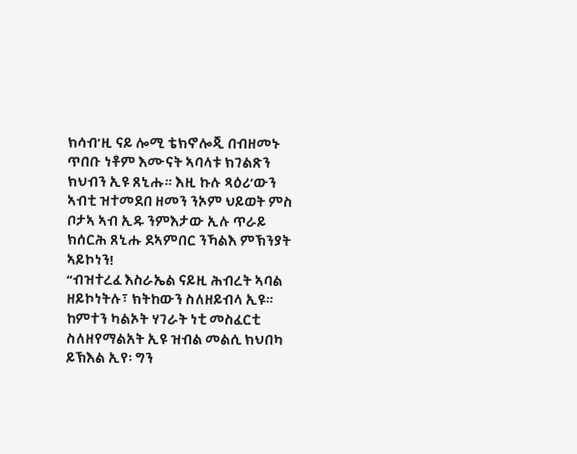ክሳብ’ዚ ናይ ሎሚ ቴክኖሎጂ በብዘመኑ ጥበቡ ነቶም እሙናት ኣባላቱ ክገልጽን ክህብን ኢዩ ጸኒሑ። እዚ ኩሉ ጻዕሪ’ውን ኣብቲ ዝተመደበ ዘመን ንኦም ህይወት ምስ ቦታኣ ኣብ ኢዱ ንምእታው ኢሉ ጥራይ ክሰርሕ ጸኒሑ ደኣምበር ንኻልእ ምኽንያት ኣይኮነን!
“ብዝተረፈ እስራኤል ናይዚ ሕብረት ኣባል ዘይኮነትሉ፣ ክትከውን ስለዘይብላ ኢዩ። ከምተን ካልኦት ሃገራት ነቲ መስፈርቲ ስለዘየማልአት ኢዩ ዝብል መልሲ ክህበካ ይኽእል ኢየ፡ ግን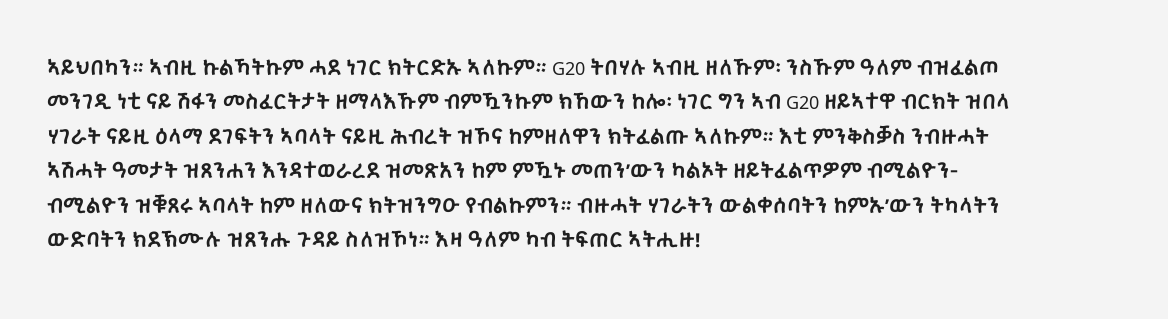ኣይህበካን። ኣብዚ ኩልኻትኩም ሓደ ነገር ክትርድኡ ኣለኩም። G20 ትበሃሉ ኣብዚ ዘለኹም፡ ንስኹም ዓለም ብዝፈልጦ መንገዲ ነቲ ናይ ሽፋን መስፈርትታት ዘማላእኹም ብምዃንኩም ክኸውን ከሎ፡ ነገር ግን ኣብ G20 ዘይኣተዋ ብርክት ዝበላ ሃገራት ናይዚ ዕላማ ደገፍትን ኣባላት ናይዚ ሕብረት ዝኾና ከምዘለዋን ክትፈልጡ ኣለኩም። እቲ ምንቅስቓስ ንብዙሓት ኣሽሓት ዓመታት ዝጸንሐን እንዳተወራረደ ዝመጽአን ከም ምዃኑ መጠን’ውን ካልኦት ዘይትፈልጥዎም ብሚልዮን-ብሚልዮን ዝቑጸሩ ኣባላት ከም ዘለውና ክትዝንግዑ የብልኩምን። ብዙሓት ሃገራትን ውልቀሰባትን ከምኡ’ውን ትካላትን ውድባትን ክደኽሙሉ ዝጸንሑ ጉዳይ ስለዝኾነ። እዛ ዓለም ካብ ትፍጠር ኣትሒዙ!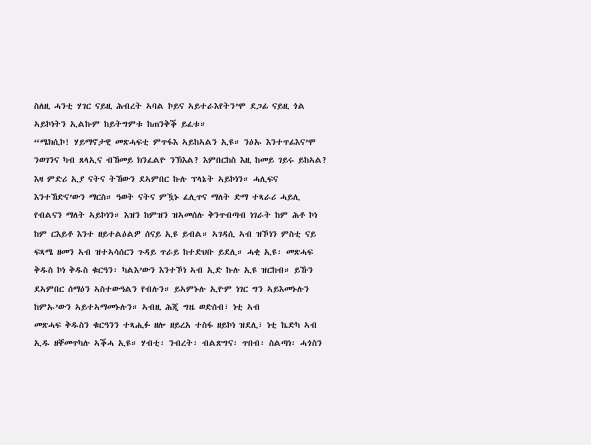ስለዚ ሓንቲ ሃገር ናይዚ ሕብረት ኣባል ኮይና ኣይተራእየትን’ሞ ደጋፊ ናይዚ ጎል ኣይኮነትን ኢልኩም ከይትግምቱ ከጠንቅቕ ይፈቱ።
“ሜክሲኮ! ሃይማኖታዊ መጽሓፍቲ ምጥፋእ ኣይከኣልን ኢዩ። ንዕኡ እንተጥፊእና’ሞ ንወገንና ካብ ጸላኢና ብኸመይ ክንፈልዮ ንኽእል? እምበርከስ እዚ ከመይ ገይሩ ይከኣል? እዛ ምድሪ ኢያ ናትና ትኸውን ደኣምበር ኩሉ ፕላኔት ኣይኮነን። ሓሊፍና እንተኸድና’ውን ማርስ። ዓወት ናትና ምዃኑ ፈሊጥና ማለት ድማ ተጻራሪ ሓይሊ የብልናን ማለት ኣይኮነን። እዝን ከምዝን ዝኣመሰሉ ቅንጥብጣብ ነገራት ከም ሕቶ ኮነ ከም ርእይቶ እንተ ዘይተልዕልዎ ሰናይ ኢዩ ይብል። ኣገዳሲ ኣብ ዝኾነን ምስቲ ናይ ፍጻሜ ዘመን ኣብ ዝተኣሳሰርን ጉዳይ ጥራይ ከተድህቡ ይደሊ። ሓቂ ኢዩ፡ መጽሓፍ ቅዱስ ኮነ ቅዱስ ቁርዓን፡ ካልእ’ውን እንተኾነ ኣብ ኢድ ኩሉ ኢዩ ዝርከብ። ይኹን ደኣምበር ሰማዕን ኣስተውዓልን የብሉን። ይኣምኑሉ ኢዮም ነገር ግን ኣይእመኑሉን ከምኡ’ውን ኣይተኣማመኑሉን። ኣብዚ ሕጂ ግዜ ወድሰብ፣ ነቲ ኣብ
መጽሓፍ ቅዱስን ቁርዓንን ተጻሒፉ ዘሎ ዘይረአ ተስፋ ዘይኮነ ዝደሊ፣ ነቲ ኬድካ ኣብ ኢዱ ዘቐመጥካሉ ኣቕሓ ኢዩ። ሃብቲ፡ ንብረት፡ ብልጽግና፡ ጥበብ፡ ስልጣነ፡ ሓጎስን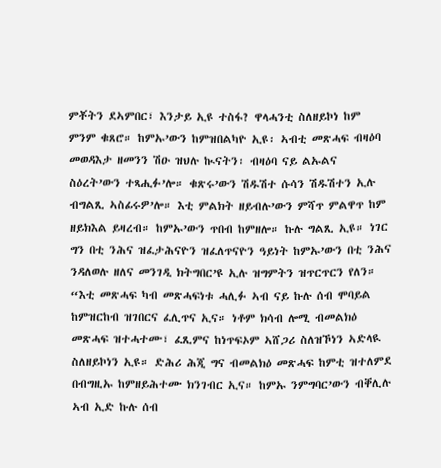ምቾትን ደኣምበር፣ እንታይ ኢዩ ተስፋ? ዋላሓንቲ ስለዘይኮነ ከም ምንም ቁጸሮ። ከምኡ’ውን ከምዝበልካዮ ኢዩ፡ ኣብቲ መጽሓፍ ብዛዕባ መወዳእታ ዘመንን ሽዑ ዝህሉ ኲናትን፡ ብዛዕባ ናይ ልኡልና ስዕረት’ውን ተጻሒፉ’ሎ። ቁጽሩ’ውን ሽዱሽተ ሱሳን ሽዱሽተን ኢሉ ብግልጺ ኣስፊሩዎ’ሎ። እቲ ምልክት ዘይብሉ’ውን ምሻጥ ምልዋጥ ከም ዘይክእል ይዛረብ። ከምኡ’ውን ጥበብ ከምዘሎ። ኩሉ ግልጺ ኢዩ። ነገር ግን በቲ ንሕና ዝፈታሕናዮን ዝፈለጥናዮን ዓይነት ከምኡ’ውን በቲ ንሕና ንዳለወሉ ዘለና መንገዲ ክትግበር’ዩ ኢሉ ዝግምትን ዝጥርጥርን የለን።
“እቲ መጽሓፍ ካብ መጽሓፍነቱ ሓሊፉ ኣብ ናይ ኩሉ ሰብ ሞባይል ከምዝርከብ ዝገበርና ፈሊጥና ኢና። ነቶም ክሳብ ሎሚ ብመልክዕ መጽሓፍ ዝተሓተሙ፣ ፈጺምና ከነጥፍኦም ኣሸጋሪ ስለዝኾነን ኣድላዪ ስለዘይኮነን ኢዩ። ድሕሪ ሕጂ ግና ብመልክዕ መጽሓፍ ከምቲ ዝተለምደ በብግዚኡ ከምዘይሕተሙ ክንገብር ኢና። ከምኡ ንምግባር’ውን ብቐሊሉ ኣብ ኢድ ኩሉ ሰብ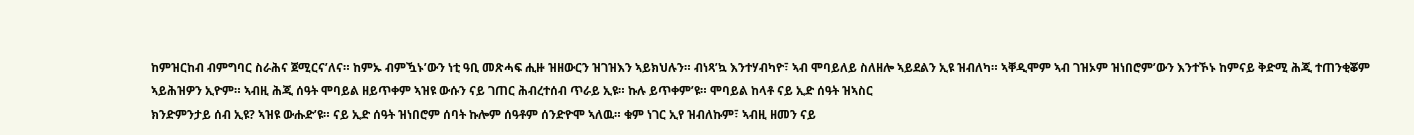ከምዝርከብ ብምግባር ስራሕና ጀሚርና’ለና። ከምኡ ብምዃኑ’ውን ነቲ ዓቢ መጽሓፍ ሒዙ ዝዘውርን ዝገዝእን ኣይክህሉን። ብነጻ’ኳ እንተሃብካዮ፣ ኣብ ሞባይለይ ስለዘሎ ኣይደልን ኢዩ ዝብለካ። ኣቐዲሞም ኣብ ገዝኦም ዝነበሮም’ውን እንተኾኑ ከምናይ ቅድሚ ሕጂ ተጠንቂቖም ኣይሕዝዎን ኢዮም። ኣብዚ ሕጂ ሰዓት ሞባይል ዘይጥቀም ኣዝዩ ውሱን ናይ ገጠር ሕብረተሰብ ጥራይ ኢዩ። ኩሉ ይጥቀም’ዩ። ሞባይል ከላቶ ናይ ኢድ ሰዓት ዝኣስር
ክንድምንታይ ሰብ ኢዩ? ኣዝዩ ውሑድ’ዩ። ናይ ኢድ ሰዓት ዝነበሮም ሰባት ኩሎም ሰዓቶም ሰንድዮሞ ኣለዉ። ቁም ነገር ኢየ ዝብለኩም፣ ኣብዚ ዘመን ናይ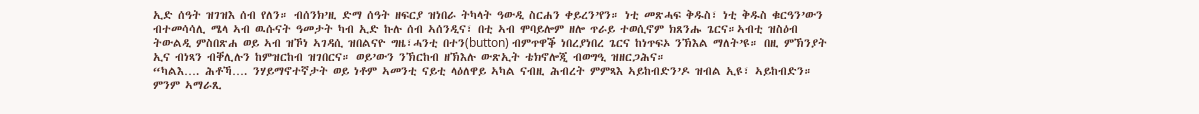ኢድ ሰዓት ዝገዝእ ሰብ የለን። ብሰንክ’ዚ ድማ ሰዓት ዘፍርያ ዝነበራ ትካላት ዓውዲ ስርሐን ቀይረን’የን። ነቲ መጽሓፍ ቅዱስ፣ ነቲ ቅዱስ ቁርዓን’ውን ብተመሳሳሊ ሜላ ኣብ ዉሱናት ዓመታት ካብ ኢድ ኩሉ ሰብ ኣሰንዲና፣ በቲ ኣብ ሞባይሎም ዘሎ ጥራይ ተወሲኖም ክጸንሑ ጌርና።ኣብቲ ዝስዕብ ትውልዲ ምስበጽሐ ወይ ኣብ ዝኾነ ኣገዳሲ ዝበልናዮ ግዜ፣ሓንቲ በተን(button) ብምጥዋቕ ነበረያነበረ ጌርና ከነጥፍኦ ንኽእል ማለት’ዩ። በዚ ምኽንያት ኢና ብነጻን ብቐሊሉን ከምዝርከብ ዝገበርና። ወይ’ውን ንኽርከብ ዘኽእሉ ውጽኢት ቴክኖሎጂ ብወግዒ ዝዘርጋሕና።
“ካልእ…. ሕቶኻ…. ንሃይማኖተኛታት ወይ ነቶም ኣመንቲ ናይቲ ላዕለዋይ ኣካል ናብዚ ሕብረት ምምጻእ ኣይከብድን’ዶ ዝብል ኢዩ፣ ኣይከብድን። ምንም ኣማራጺ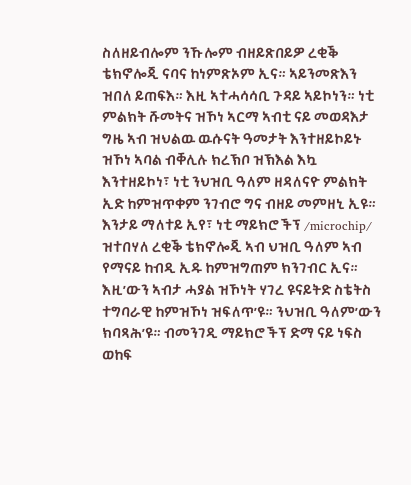ስለዘይብሎም ንኹሎም ብዘይጽበይዎ ረቂቕ ቴክኖሎጂ ናባና ከነምጽኦም ኢና። ኣይንመጽእን ዝበለ ይጠፍእ። እዚ ኣተሓሳሳቢ ጉዳይ ኣይኮነን። ነቲ ምልክት ሹመትና ዝኾነ ኣርማ ኣብቲ ናይ መወዳእታ ግዜ ኣብ ዝህልዉ ዉሱናት ዓመታት እንተዘይኮይኑ ዝኾነ ኣባል ብቐሊሉ ክረኽቦ ዝኽእል እኳ እንተዘይኮነ፣ ነቲ ንህዝቢ ዓለም ዘዳለናዮ ምልክት ኢድ ከምዝጥቀም ንገብሮ ግና ብዘይ መምዘኒ ኢዩ። እንታይ ማለተይ ኢየ፣ ነቲ ማይክሮ ችፕ /microchip/ ዝተበሃለ ረቂቕ ቴክኖሎጂ ኣብ ህዝቢ ዓለም ኣብ የማናይ ከብዲ ኢዱ ከምዝግጠም ክንገብር ኢና። እዚ’ውን ኣብታ ሓያል ዝኾነት ሃገረ ዩናይትድ ስቴትስ ተግባራዊ ከምዝኾነ ዝፍለጥ’ዩ። ንህዝቢ ዓለም’ውን ክባጻሕ’ዩ። ብመንገዲ ማይክሮ ችፕ ድማ ናይ ነፍስ ወከፍ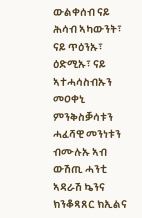ውልቀሰብ ናይ ሕሳብ ኣካውንት፣ ናይ ጥዕንኡ፣ ዕድሚኡ፣ ናይ ኣተሓሳስብኡን መዐቀኒ ምንቅስቓሳቱን ሓፈሻዊ መንነቱን ብሙሉኡ ኣብ ውሽጢ ሓንቲ ኣዳራሽ ኴንና ክንቆጻጸር ክኢልና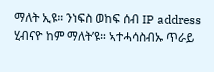ማለት ኢዩ። ንነፍስ ወከፍ ሰብ IP address ሂብናዮ ከም ማለት’ዩ። ኣተሓሳስብኡ ጥራይ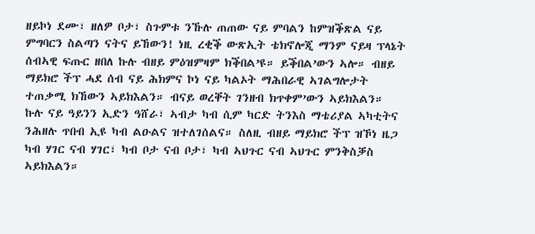ዘይኮነ ደሙ፣ ዘለዎ ቦታ፣ ስጉምቱ ንኹሉ ጠጠው ናይ ምባልን ከምዝቕጽል ናይ ምግባርን ስልጣን ናትና ይኸውን! ነዚ ረቂቕ ውጽኢት ቴክኖሎጂ ማንም ናይዛ ፕላኔት ሰብኣዊ ፍጡር ዘበለ ኩሉ ብዘይ ምዕዝምዛም ክቕበል’ዩ። ይቕበል’ውን ኣሎ። ብዘይ ማይክሮ ችፕ ሓደ ሰብ ናይ ሕክምና ኮነ ናይ ካልኦት ማሕበራዊ ኣገልግሎታት ተጠቃሚ ክኸውን ኣይክእልን። ብናይ ወረቐት ገንዘብ ክጥቀም’ውን ኣይክእልን። ኩሉ ናይ ዓይንን ኢድን ዓሸራ፣ ኣብታ ካብ ሲም ካርድ ትንእስ ማቴሪያል ኣካቲትና ንሕዘሉ ጥበብ ኢዩ ካብ ልዑልና ዝተለገሰልና። ስለዚ ብዘይ ማይክሮ ችፕ ዝኾነ ዜጋ ካብ ሃገር ናብ ሃገር፣ ካብ ቦታ ናብ ቦታ፣ ካብ ኣህጉር ናብ ኣህጉር ምንቅስቓስ ኣይክእልን።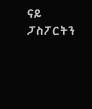ናይ ፓስፖርትን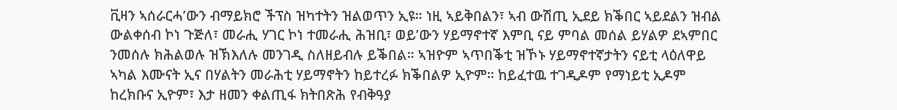ቪዛን ኣሰራርሓ’ውን ብማይክሮ ችፕስ ዝካተትን ዝልወጥን ኢዩ። ነዚ ኣይቅበልን፣ ኣብ ውሽጢ ኢደይ ክቕበር ኣይደልን ዝብል ውልቀሰብ ኮነ ጉጅለ፣ መራሒ ሃገር ኮነ ተመራሒ ሕዝቢ፣ ወይ’ውን ሃይማኖተኛ እምቢ ናይ ምባል መሰል ይሃልዎ ደኣምበር ንመሰሉ ክሕልወሉ ዝኽእለሉ መንገዲ ስለዘይብሉ ይቕበል። ኣዝዮም ኣጥበቕቲ ዝኾኑ ሃይማኖተኛታትን ናይቲ ላዕለዋይ ኣካል እሙናት ኢና በሃልትን መራሕቲ ሃይማኖትን ከይተረፉ ክቕበልዎ ኢዮም። ከይፈተዉ ተገዲዶም የማነይቲ ኢዶም ከረክቡና ኢዮም፣ እታ ዘመን ቀልጢፋ ክትበጽሕ የብቅዓያ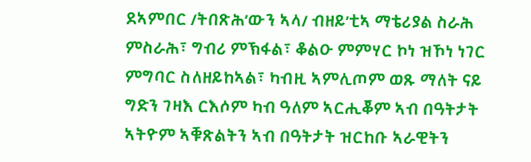ደኣምበር /ትበጽሕ’ውን ኣላ/ ብዘይ’ቲኣ ማቴሪያል ስራሕ ምስራሕ፣ ግብሪ ምኽፋል፣ ቆልዑ ምምሃር ኮነ ዝኾነ ነገር ምግባር ስለዘይከኣል፣ ካብዚ ኣምሊጦም ወጹ ማለት ናይ ግድን ገዛእ ርእሶም ካብ ዓለም ኣርሒቖም ኣብ በዓትታት ኣትዮም ኣቑጽልትን ኣብ በዓትታት ዝርከቡ ኣራዊትን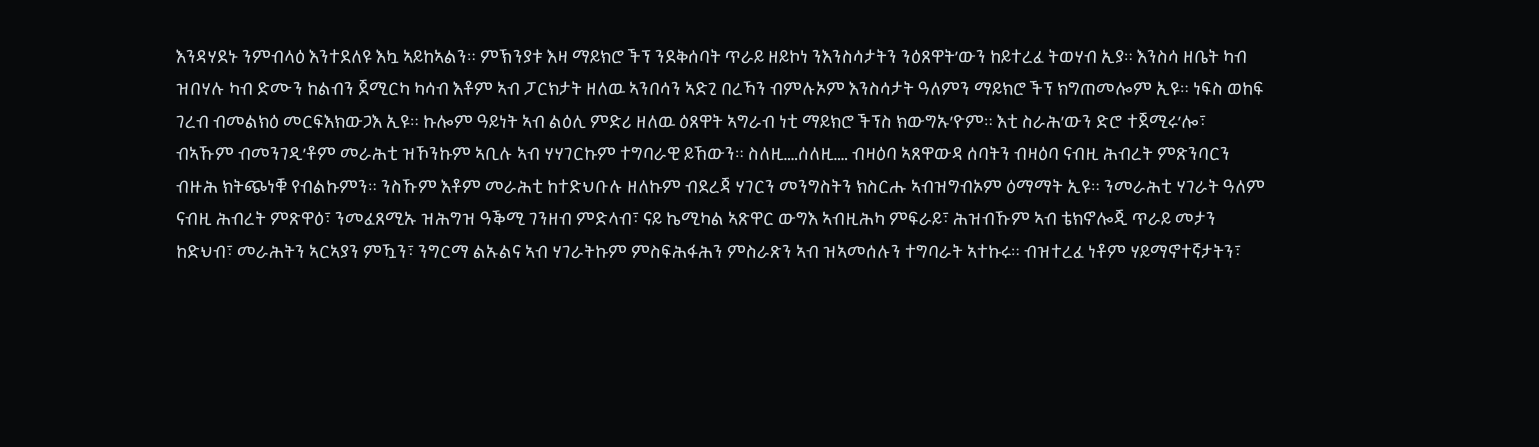እንዳሃደኑ ንምብላዕ እንተደለዩ እኳ ኣይከኣልን። ምኽንያቱ እዛ ማይክሮ ችፕ ንደቅሰባት ጥራይ ዘይኮነ ንእንስሳታትን ንዕጸዋት’ውን ከይተረፈ ትወሃብ ኢያ። እንስሳ ዘቤት ካብ ዝበሃሉ ካብ ድሙን ከልብን ጀሚርካ ካሳብ እቶም ኣብ ፓርክታት ዘለዉ ኣንበሳን ኣድጊ በረኻን ብምሉኦም እንስሳታት ዓለምን ማይክሮ ችፕ ክግጠመሎም ኢዩ። ነፍስ ወከፍ ገረብ ብመልክዕ መርፍእክውጋእ ኢዩ። ኩሎም ዓይነት ኣብ ልዕሊ ምድሪ ዘለዉ ዕጸዋት ኣግራብ ነቲ ማይክሮ ችፕስ ክውግኡ’ዮም። እቲ ስራሕ’ውን ድሮ ተጀሚሩ’ሎ፣ ብኣኹም ብመንገዲ’ቶም መራሕቲ ዝኾንኩም ኣቢሉ ኣብ ሃሃገርኩም ተግባራዊ ይኸውን። ስለዚ….ሰለዚ…. ብዛዕባ ኣጸዋውዳ ሰባትን ብዛዕባ ናብዚ ሕብረት ምጽንባርን ብዙሕ ክትጭነቑ የብልኩምን። ንስኹም እቶም መራሕቲ ከተድህቡሉ ዘለኩም ብደረጃ ሃገርን መንግስትን ክስርሑ ኣብዝግብኦም ዕማማት ኢዩ። ንመራሕቲ ሃገራት ዓለም ናብዚ ሕብረት ምጽዋዕ፣ ንመፈጸሚኡ ዝሕግዝ ዓቕሚ ገንዘብ ምድላብ፣ ናይ ኬሚካል ኣጽዋር ውግእ ኣብዚሕካ ምፍራይ፣ ሕዝብኹም ኣብ ቴክኖሎጂ ጥራይ መታን ከድህብ፣ መራሕትን ኣርኣያን ምዃን፣ ንግርማ ልኡልና ኣብ ሃገራትኩም ምስፍሕፋሕን ምስራጽን ኣብ ዝኣመሰሉን ተግባራት ኣተኩሩ። ብዝተረፈ ነቶም ሃይማኖተኛታትን፣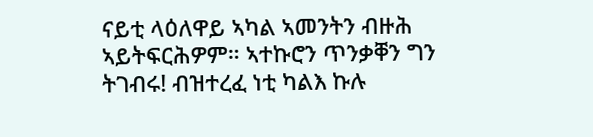ናይቲ ላዕለዋይ ኣካል ኣመንትን ብዙሕ ኣይትፍርሕዎም። ኣተኩሮን ጥንቃቐን ግን ትገብሩ! ብዝተረፈ ነቲ ካልእ ኩሉ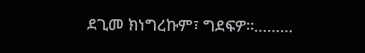ደጊመ ክነግረኩም፣ ግደፍዎ።………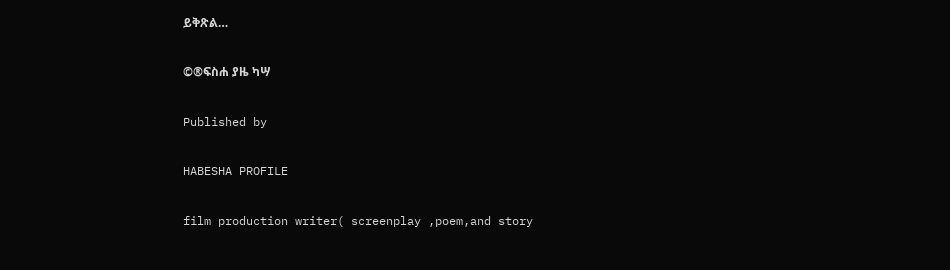ይቅጽል…

©®ፍስሐ ያዜ ካሣ

Published by

HABESHA PROFILE

film production writer( screenplay ,poem,and story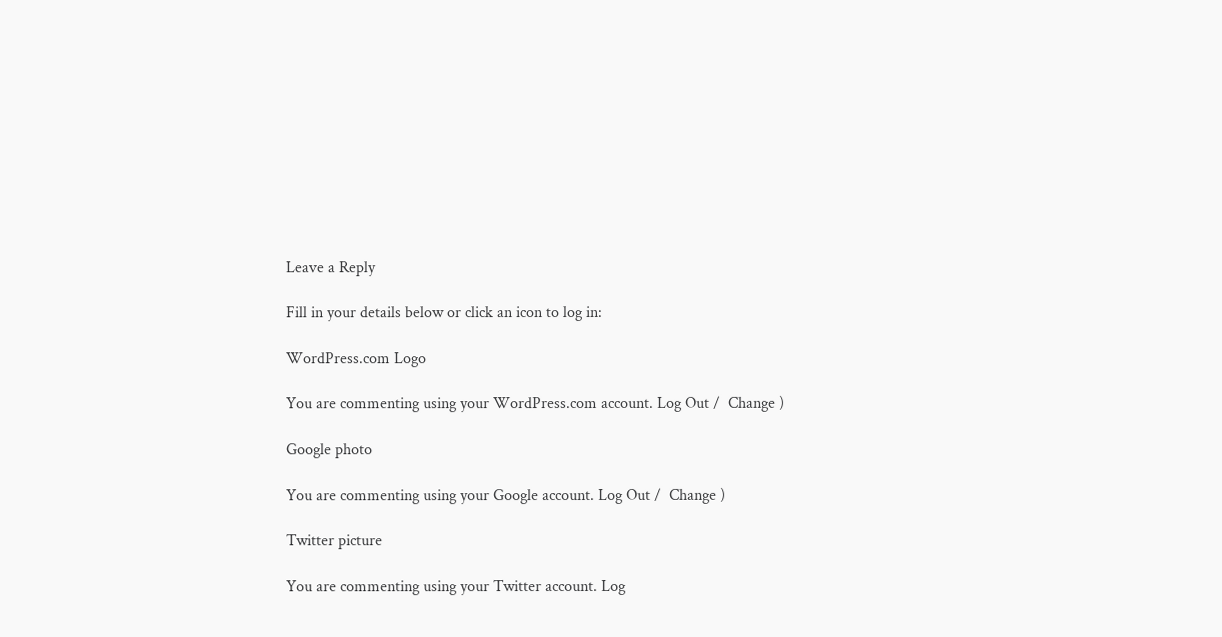Leave a Reply

Fill in your details below or click an icon to log in:

WordPress.com Logo

You are commenting using your WordPress.com account. Log Out /  Change )

Google photo

You are commenting using your Google account. Log Out /  Change )

Twitter picture

You are commenting using your Twitter account. Log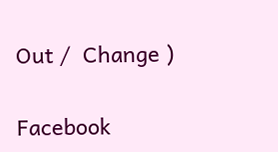Out /  Change )

Facebook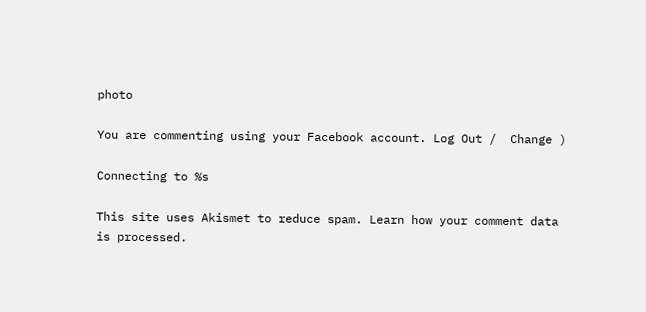photo

You are commenting using your Facebook account. Log Out /  Change )

Connecting to %s

This site uses Akismet to reduce spam. Learn how your comment data is processed.